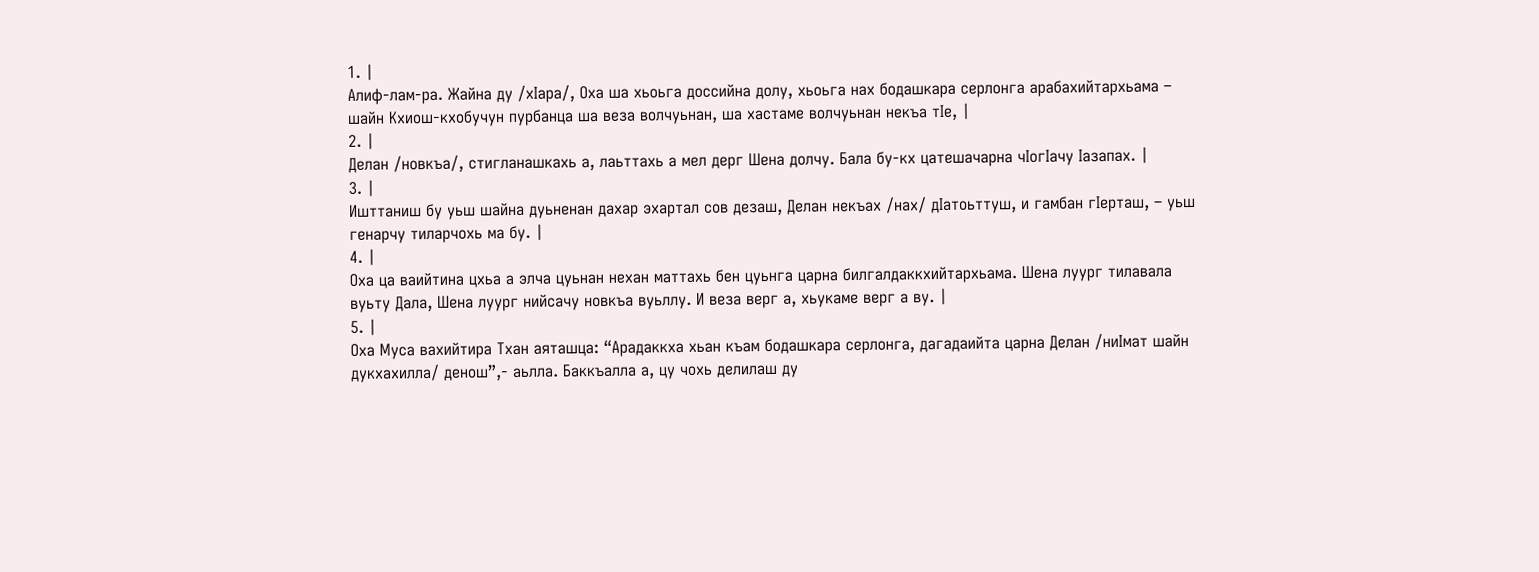1. |
Алиф-лам-ра. Жайна ду /хIара/‚ Оха ша хьоьга доссийна долу, хьоьга нах бодашкара серлонга арабахийтархьама – шайн Кхиош-кхобучун пурбанца ша веза волчуьнан‚ ша хастаме волчуьнан некъа тIе‚ |
2. |
Делан /новкъа/‚ стигланашкахь а‚ лаьттахь а мел дерг Шена долчу. Бала бу-кх цатешачарна чIогIачу Iазапах. |
3. |
Ишттаниш бу уьш шайна дуьненан дахар эхартал сов дезаш‚ Делан некъах /нах/ дIатоьттуш, и гамбан гIерташ, – уьш генарчу тиларчохь ма бу. |
4. |
Оха ца ваийтина цхьа а элча цуьнан нехан маттахь бен цуьнга царна билгалдаккхийтархьама. Шена луург тилавала вуьту Дала‚ Шена луург нийсачу новкъа вуьллу. И веза верг а‚ хьукаме верг а ву. |
5. |
Оха Муса вахийтира Тхан аяташца: “Арадаккха хьан къам бодашкара серлонга‚ дагадаийта царна Делан /ниIмат шайн дукхахилла/ денош”‚- аьлла. Баккъалла а, цу чохь делилаш ду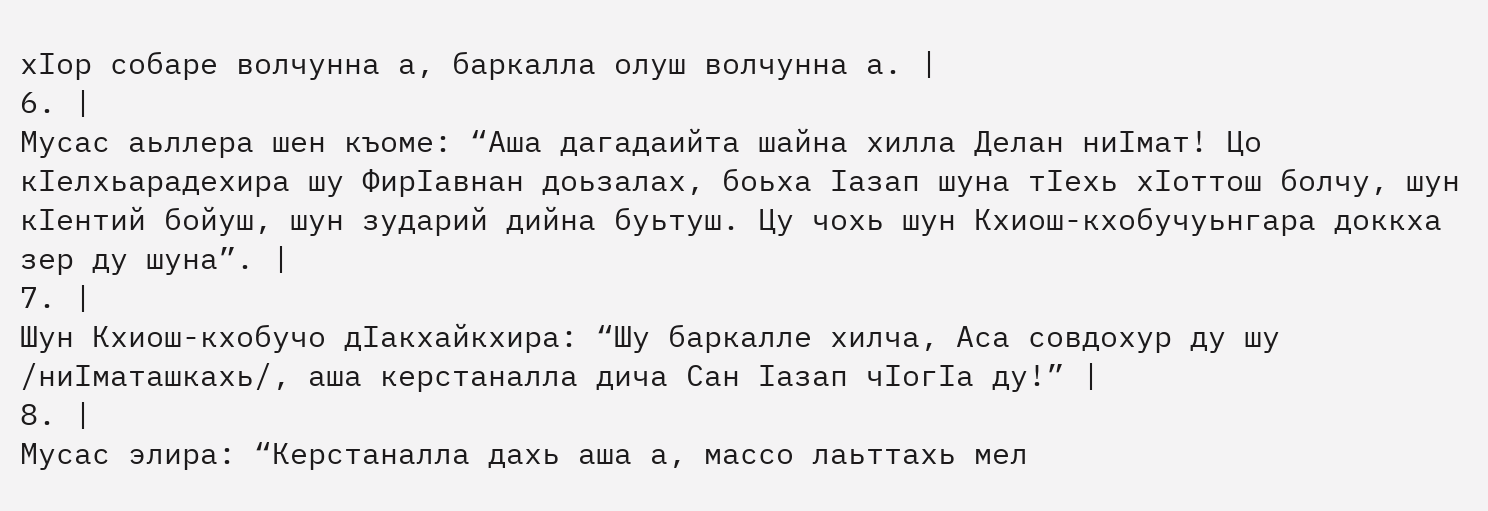хIор собаре волчунна а‚ баркалла олуш волчунна а. |
6. |
Мусас аьллера шен къоме: “Аша дагадаийта шайна хилла Делан ниIмат! Цо кIелхьарадехира шу ФирIавнан доьзалах‚ боьха Iазап шуна тIехь хIоттош болчу‚ шун кIентий бойуш‚ шун зударий дийна буьтуш. Цу чохь шун Кхиош-кхобучуьнгара доккха зер ду шуна”. |
7. |
Шун Кхиош-кхобучо дIакхайкхира: “Шу баркалле хилча‚ Аса совдохур ду шу /ниIматашкахь/‚ аша керстаналла дича Сан Iазап чIогIа ду!” |
8. |
Мусас элира: “Керстаналла дахь аша а‚ массо лаьттахь мел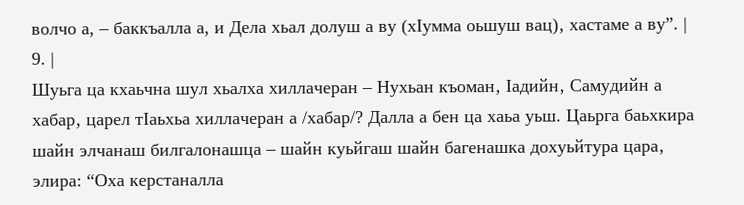волчо а, – баккъалла а, и Дела хьал долуш а ву (хIумма оьшуш вац)‚ хастаме а ву”. |
9. |
Шуьга ца кхаьчна шул хьалха хиллачеран – Нухьан къоман‚ Iадийн‚ Самудийн а хабар‚ царел тIаьхьа хиллачеран а /хабар/? Далла а бен ца хаьа уьш. Цаьрга баьхкира шайн элчанаш билгалонашца – шайн куьйгаш шайн багенашка дохуьйтура цара‚ элира: “Оха керстаналла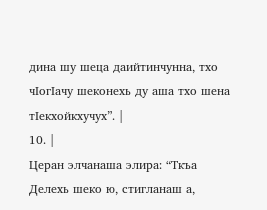дина шу шеца даийтинчунна‚ тхо чIогIачу шеконехь ду аша тхо шена тIекхойкхучух”. |
10. |
Церан элчанаша элира: “Ткъа Делехь шеко ю‚ стигланаш а‚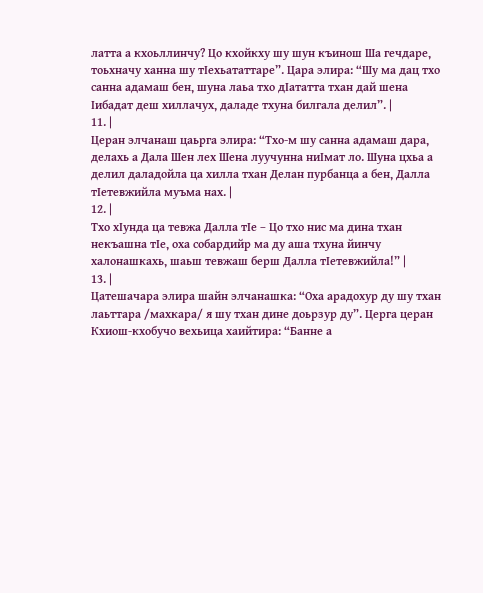латта а кхоьллинчу? Цо кхойкху шу шун къинош Ша гечдаре‚ тоьхначу ханна шу тIехьататтаре”. Цара элира: “Шу ма дац тхо санна адамаш бен‚ шуна лаьа тхо дIататта тхан дай шена Iибадат деш хиллачух‚ даладе тхуна билгала делил”. |
11. |
Церан элчанаш цаьрга элира: “Тхо-м шу санна адамаш дара‚ делахь а Дала Шен лех Шена луучунна ниIмат ло. Шуна цхьа а делил даладойла ца хилла тхан Делан пурбанца а бен‚ Далла тIетевжийла муъма нах. |
12. |
Тхо хIунда ца тевжа Далла тIе – Цо тхо нис ма дина тхан некъашна тIе‚ оха собардийр ма ду аша тхуна йинчу халонашкахь‚ шаьш тевжаш берш Далла тIетевжийла!” |
13. |
Цатешачара элира шайн элчанашка: “Оха арадохур ду шу тхан лаьттара /махкара/ я шу тхан дине доьрзур ду”. Церга церан Кхиош-кхобучо вехьица хаийтира: “Банне а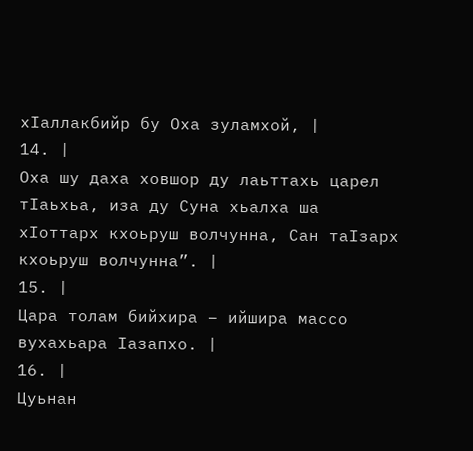хIаллакбийр бу Оха зуламхой‚ |
14. |
Оха шу даха ховшор ду лаьттахь царел тIаьхьа‚ иза ду Суна хьалха ша хIоттарх кхоьруш волчунна‚ Сан таIзарх кхоьруш волчунна”. |
15. |
Цара толам бийхира – ийшира массо вухахьара Iазапхо. |
16. |
Цуьнан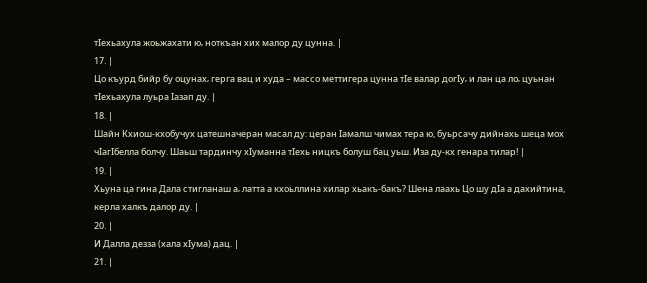тIехьахула жоьжахати ю‚ ноткъан хих малор ду цунна. |
17. |
Цо къурд бийр бу оцунах‚ герга вац и худа – массо меттигера цунна тIе валар догIу‚ и лан ца ло‚ цуьнан тIехьахула луьра Iазап ду. |
18. |
Шайн Кхиош-кхобучух цатешначеран масал ду: церан Iамалш чимах тера ю, буьрсачу дийнахь шеца мох чIагIбелла болчу. Шаьш тардинчу хIуманна тIехь ницкъ болуш бац уьш. Иза ду-кх генара тилар! |
19. |
Хьуна ца гина Дала стигланаш а‚ латта а кхоьллина хилар хьакъ-бакъ? Шена лаахь Цо шу дIа а дахийтина, керла халкъ далор ду. |
20. |
И Далла дезза (хала хIума) дац. |
21. |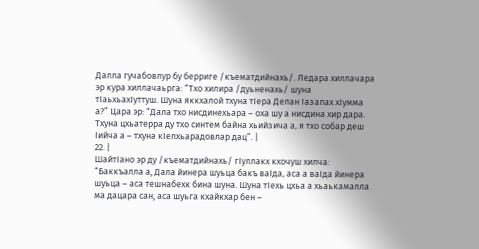Далла гучабовлур бу берриге /къематдийнахь/. Ледара хиллачара эр кура хиллачаьрга: “Тхо хилира /дуьненахь/ шуна тIаьхьахIуттуш. Шуна яккхалой тхуна тIера Делан Iазапах хIумма а?” Цара эр: “Дала тхо нисдинехьара – оха шу а нисдина хир дара. Тхуна цхьатерра ду тхо синтем байна хьийзича а‚ я тхо собар деш Iийча а – тхуна кIелхьарадовлар дац”. |
22. |
ШайтIано эр ду /къематдийнахь/ гIуллакх кхочуш хилча: “Баккъалла а, Дала йинера шуьца бакъ ваIда‚ аса а ваIда йинера шуьца – аса тешнабехк бина шуна. Шуна тIехь цхьа а хьаькамалла ма дацара сан, аса шуьга кхайкхар бен –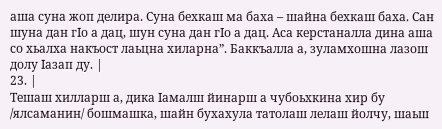аша суна жоп делира. Суна бехкаш ма баха – шайна бехкаш баха. Сан шуна дан гIо а дац‚ шун суна дан гIо а дац. Аса керстаналла дина аша со хьалха накъост лаьцна хиларна”. Баккъалла а, зуламхошна лазош долу Iазап ду. |
23. |
Тешаш хилларш а‚ дика Iамалш йинарш а чубоьхкина хир бу /ялсаманин/ бошмашка‚ шайн бухахула татолаш лелаш йолчу‚ шаьш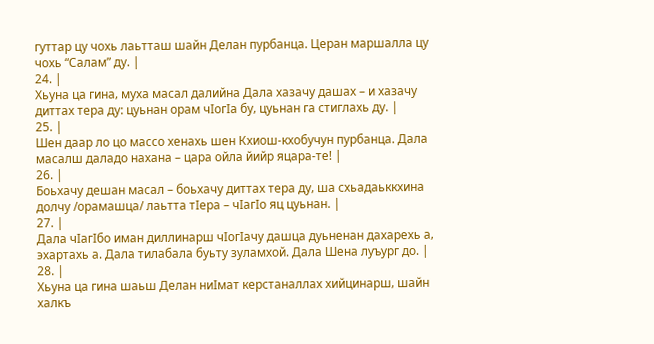гуттар цу чохь лаьтташ шайн Делан пурбанца. Церан маршалла цу чохь “Салам” ду. |
24. |
Хьуна ца гина‚ муха масал далийна Дала хазачу дашах – и хазачу диттах тера ду: цуьнан орам чIогIа бу‚ цуьнан га стиглахь ду. |
25. |
Шен даар ло цо массо хенахь шен Кхиош-кхобучун пурбанца. Дала масалш даладо нахана – цара ойла йийр яцара-те! |
26. |
Боьхачу дешан масал – боьхачу диттах тера ду‚ ша схьадаьккхина долчу /орамашца/ лаьтта тIера – чIагIо яц цуьнан. |
27. |
Дала чIагIбо иман диллинарш чIогIачу дашца дуьненан дахарехь а‚ эхартахь а. Дала тилабала буьту зуламхой. Дала Шена луъург до. |
28. |
Хьуна ца гина шаьш Делан ниIмат керстаналлах хийцинарш‚ шайн халкъ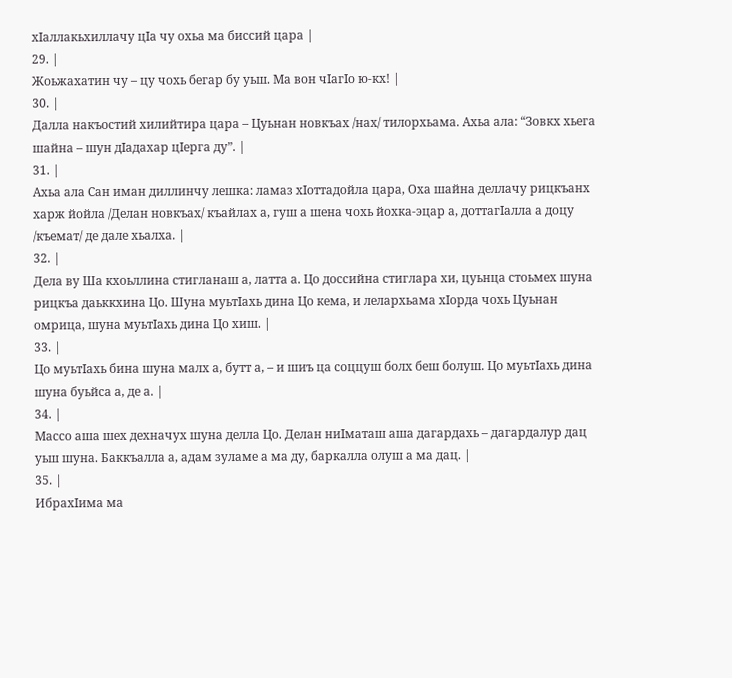хIаллакьхиллачу цIа чу охьа ма биссий цара |
29. |
Жоьжахатин чу – цу чохь бегар бу уьш. Ма вон чIагIо ю-кх! |
30. |
Далла накъостий хилийтира цара – Цуьнан новкъах /нах/ тилорхьама. Ахьа ала: “Зовкх хьега шайна – шун дIадахар цIерга ду”. |
31. |
Ахьа ала Сан иман диллинчу лешка: ламаз хIоттадойла цара‚ Оха шайна деллачу рицкъанх харж йойла /Делан новкъах/ къайлах а‚ гуш а шена чохь йохка-эцар а‚ доттагIалла а доцу /къемат/ де дале хьалха. |
32. |
Дела ву Ша кхоьллина стигланаш а‚ латта а. Цо доссийна стиглара хи‚ цуьнца стоьмех шуна рицкъа даьккхина Цо. Шуна муьтIахь дина Цо кема, и лелархьама хIорда чохь Цуьнан омрица‚ шуна муьтIахь дина Цо хиш. |
33. |
Цо муьтIахь бина шуна малх а‚ бутт а‚ – и шиъ ца соццуш болх беш болуш. Цо муьтIахь дина шуна буьйса а‚ де а. |
34. |
Массо аша шех дехначух шуна делла Цо. Делан ниIматаш аша дагардахь – дагардалур дац уьш шуна. Баккъалла а, адам зуламе а ма ду‚ баркалла олуш а ма дац. |
35. |
ИбрахIима ма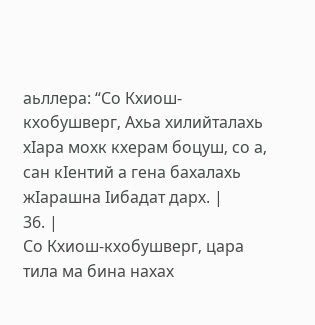аьллера: “Со Кхиош-кхобушверг‚ Ахьа хилийталахь хIара мохк кхерам боцуш‚ со а‚ сан кIентий а гена бахалахь жIарашна Iибадат дарх. |
36. |
Со Кхиош-кхобушверг‚ цара тила ма бина нахах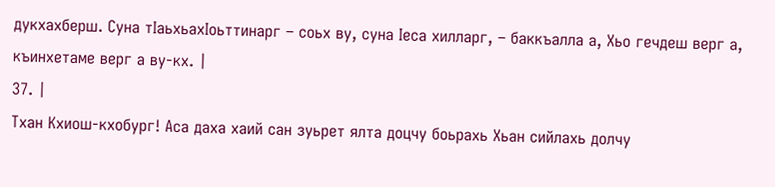дукхахберш. Суна тIаьхьахIоьттинарг – соьх ву‚ суна Iеса хилларг, – баккъалла а, Хьо гечдеш верг а‚ къинхетаме верг а ву-кх. |
37. |
Тхан Кхиош-кхобург! Аса даха хаий сан зуьрет ялта доцчу боьрахь Хьан сийлахь долчу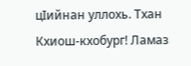цIийнан уллохь. Тхан Кхиош-кхобург! Ламаз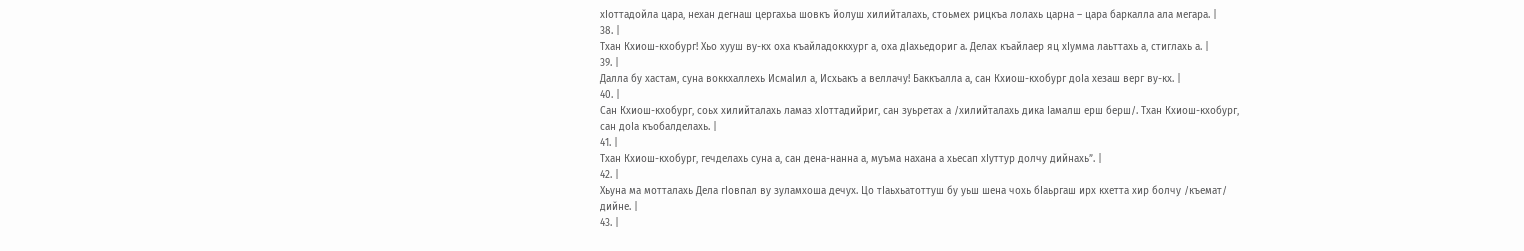хIоттадойла цара‚ нехан дегнаш цергахьа шовкъ йолуш хилийталахь‚ стоьмех рицкъа лолахь царна – цара баркалла ала мегара. |
38. |
Тхан Кхиош-кхобург! Хьо хууш ву-кх оха къайладоккхург а‚ оха дIахьедориг а. Делах къайлаер яц хIумма лаьттахь а‚ стиглахь а. |
39. |
Далла бу хастам‚ суна воккхаллехь ИсмаIил а‚ Исхьакъ а веллачу! Баккъалла а, сан Кхиош-кхобург доIа хезаш верг ву-кх. |
40. |
Сан Кхиош-кхобург‚ соьх хилийталахь ламаз хIоттадийриг‚ сан зуьретах а /хилийталахь дика Iамалш ерш берш/. Тхан Кхиош-кхобург‚ сан доIа къобалделахь. |
41. |
Тхан Кхиош-кхобург‚ гечделахь суна а‚ сан дена-нанна а‚ муъма нахана а хьесап хIуттур долчу дийнахь”. |
42. |
Хьуна ма мотталахь Дела гIовпал ву зуламхоша дечух. Цо тIаьхьатоттуш бу уьш шена чохь бIаьргаш ирх кхетта хир болчу /къемат/ дийне. |
43. |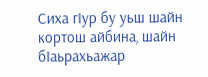Сиха гIур бу уьш шайн кортош айбина‚ шайн бIаьрахьажар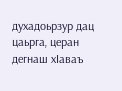духадоьрзур дац цаьрга‚ церан дегнаш хIаваъ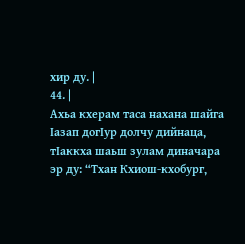хир ду. |
44. |
Ахьа кхерам таса нахана шайга Iазап догIур долчу дийнаца‚ тIаккха шаьш зулам диначара эр ду: “Тхан Кхиош-кхобург‚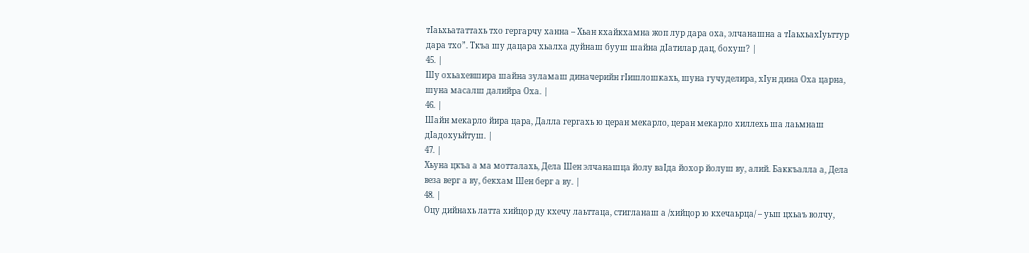тIаьхьататтахь тхо гергарчу ханна – Хьан кхайкхамна жоп лур дара оха‚ элчанашна а тIаьхьахIуьттур дара тхо”. Ткъа шу дацара хьалха дуйнаш бууш шайна дIатилар дац, бохуш? |
45. |
Шу охьахевшира шайна зуламаш диначерийн гIишлошкахь‚ шуна гучуделира‚ хIун дина Оха царна‚ шуна масалш далийра Оха. |
46. |
Шайн мекарло йира цара‚ Далла гергахь ю церан мекарло‚ церан мекарло хиллехь ша лаьмнаш дIадохуьйтуш. |
47. |
Хьуна цкъа а ма мотталахь‚ Дела Шен элчанашца йолу ваIда йохор йолуш ву, алий. Баккъалла а, Дела веза верг а ву‚ бекхам Шен берг а ву. |
48. |
Оцу дийнахь латта хийцор ду кхечу лаьттаца‚ стигланаш а /хийцор ю кхечаьрца/ – уьш цхьаъ волчу‚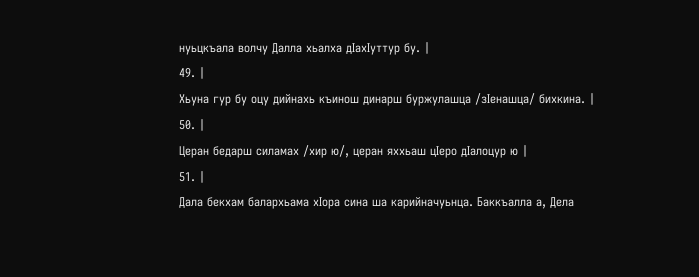нуьцкъала волчу Далла хьалха дIахIуттур бу. |
49. |
Хьуна гур бу оцу дийнахь къинош динарш буржулашца /зIенашца/ бихкина. |
50. |
Церан бедарш силамах /хир ю/‚ церан яххьаш цIеро дIалоцур ю |
51. |
Дала бекхам балархьама хIора сина ша карийначуьнца. Баккъалла а, Дела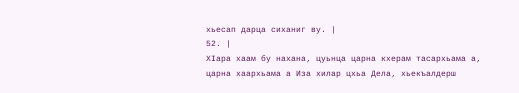хьесап дарца сиханиг ву. |
52. |
ХIара хаам бу нахана‚ цуьнца царна кхерам тасархьама а‚ царна хаархьама а Иза хилар цхьа Дела‚ хьекъалдерш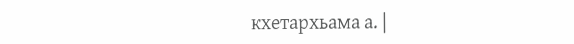кхетархьама а. |